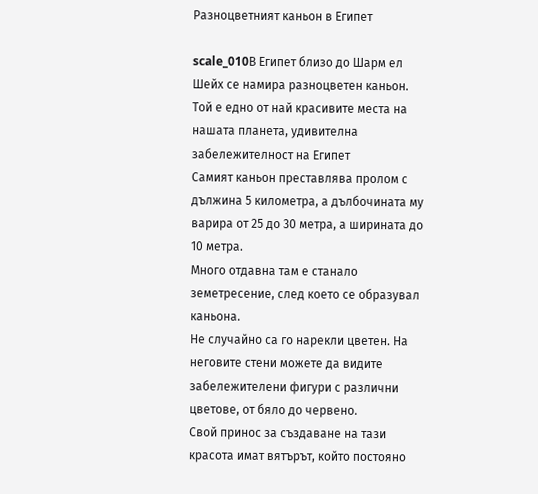Разноцветният каньон в Египет

scale_010В Египет близо до Шарм ел Шейх се намира разноцветен каньон. Той е едно от най красивите места на нашата планета, удивителна забележителност на Египет
Самият каньон преставлява пролом с дължина 5 километра, а дълбочината му варира от 25 до 30 метра, а ширината до 10 метра.
Много отдавна там е станало земетресение, след което се образувал каньона.
Не случайно са го нарекли цветен. На неговите стени можете да видите забележителени фигури с различни цветове, от бяло до червено.
Свой принос за създаване на тази красота имат вятърът, който постояно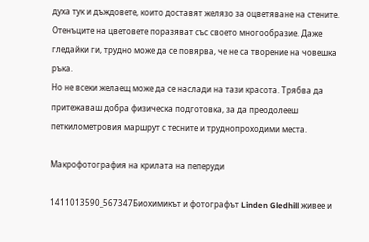духа тук и дъждовете, които доставят желязо за оцветяване на стените.
Отенъците на цветовете поразяват със своето многообразие. Даже гледайки ги, трудно може да се повярва, че не са творение на човешка ръка.
Но не всеки желаещ може да се наслади на тази красота. Трябва да притежаваш добра физическа подготовка, за да преодолееш петкилометровия маршрут с тесните и труднопроходими места.

Макрофотография на крилата на пеперуди

1411013590_567347Биохимикът и фотографът Linden Gledhill живее и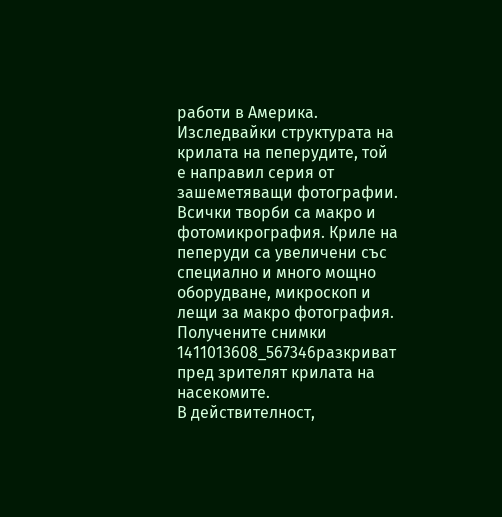работи в Америка. Изследвайки структурата на крилата на пеперудите, той е направил серия от зашеметяващи фотографии. Всички творби са макро и фотомикрография. Криле на пеперуди са увеличени със специално и много мощно оборудване, микроскоп и лещи за макро фотография. Получените снимки 1411013608_567346разкриват пред зрителят крилата на насекомите.
В действителност,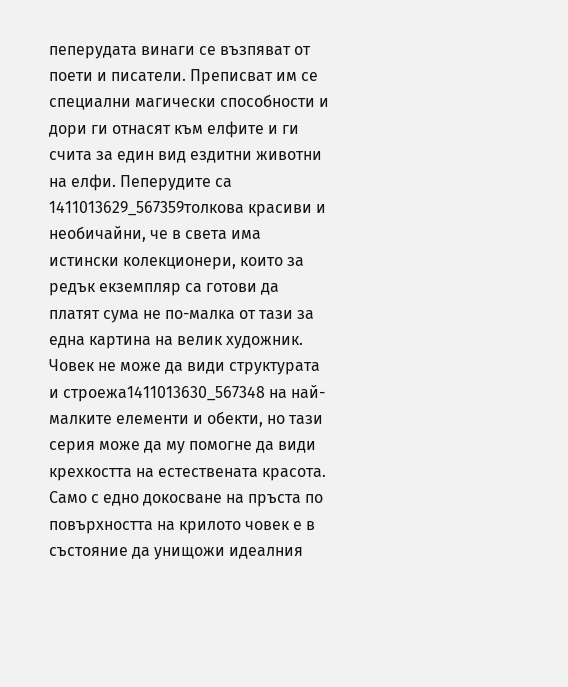пеперудата винаги се възпяват от поети и писатели. Преписват им се специални магически способности и дори ги отнасят към елфите и ги счита за един вид ездитни животни на елфи. Пеперудите са 1411013629_567359толкова красиви и необичайни, че в света има истински колекционери, които за редък екземпляр са готови да платят сума не по-малка от тази за една картина на велик художник.
Човек не може да види структурата и строежа1411013630_567348 на най-малките елементи и обекти, но тази серия може да му помогне да види крехкостта на естествената красота. Само с едно докосване на пръста по повърхността на крилото човек е в състояние да унищожи идеалния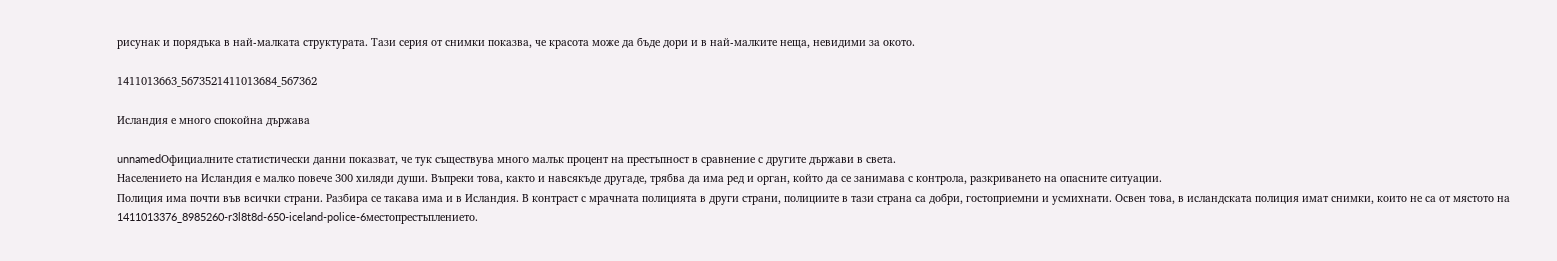рисунак и порядъка в най-малката структурата. Тази серия от снимки показва, че красота може да бъде дори и в най-малките неща, невидими за окото.

1411013663_5673521411013684_567362

Исландия е много спокойна държава

unnamedОфициалните статистически данни показват, че тук съществува много малък процент на престъпност в сравнение с другите държави в света.
Населението на Исландия е малко повече 300 хиляди души. Въпреки това, както и навсякъде другаде, трябва да има ред и орган, който да се занимава с контрола, разкриването на опасните ситуации.
Полиция има почти във всички страни. Разбира се такава има и в Исландия. В контраст с мрачната полицията в други страни, полициите в тази страна са добри, гостоприемни и усмихнати. Освен това, в исландската полиция имат снимки, които не са от мястото на 1411013376_8985260-r3l8t8d-650-iceland-police-6местопрестъплението.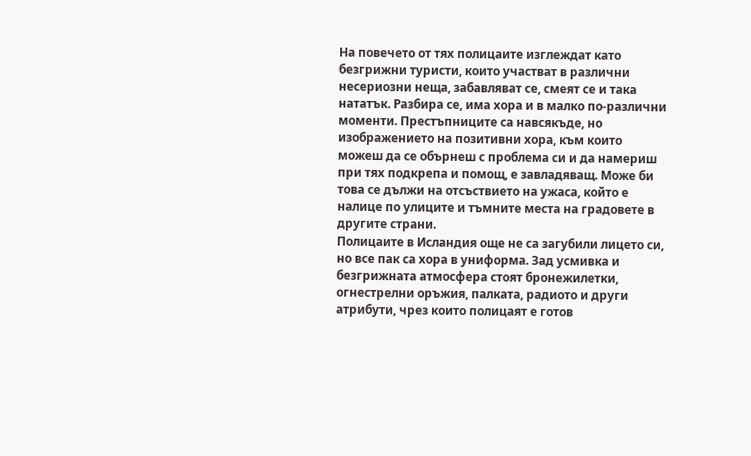На повечето от тях полицаите изглеждат като безгрижни туристи, които участват в различни несериозни неща, забавляват се, смеят се и така нататък. Разбира се, има хора и в малко по-различни моменти. Престъпниците са навсякъде, но изображението на позитивни хора, към които можеш да се обърнеш с проблема си и да намериш при тях подкрепа и помощ, е завладяващ. Може би това се дължи на отсъствието на ужаса, който е налице по улиците и тъмните места на градовете в другите страни.
Полицаите в Исландия още не са загубили лицето си, но все пак са хора в униформа. Зад усмивка и безгрижната атмосфера стоят бронежилетки, огнестрелни оръжия, палката, радиото и други атрибути, чрез които полицаят е готов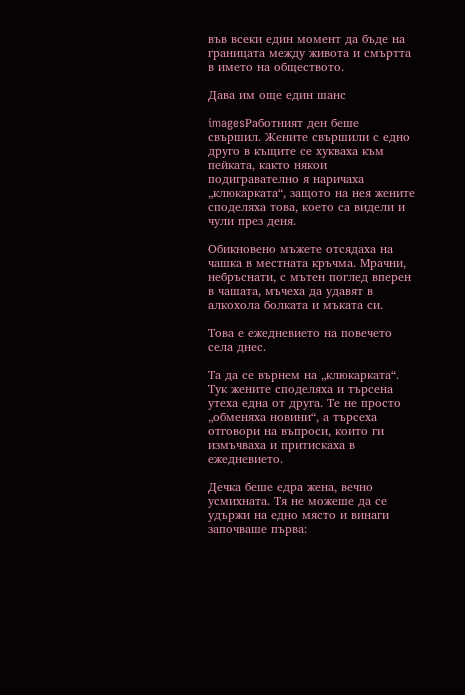във всеки един момент да бъде на границата между живота и смъртта в името на обществото.

Дава им още един шанс

imagesРаботният ден беше свършил. Жените свършили с едно друго в къщите се хукваха към пейката, както някои подигравателно я наричаха „клюкарката“, защото на нея жените споделяха това, което са видели и чули през деня.

Обикновено мъжете отсядаха на чашка в местната кръчма. Мрачни, небръснати, с мътен поглед вперен в чашата, мъчеха да удавят в алкохола болката и мъката си.

Това е ежедневието на повечето села днес.

Та да се върнем на „клюкарката“.  Тук жените споделяха и търсена утеха една от друга. Те не просто „обменяха новини“, а търсеха отговори на въпроси, които ги измъчваха и притискаха в ежедневието.

Дечка беше едра жена, вечно усмихната. Тя не можеше да се удържи на едно място и винаги започваше първа: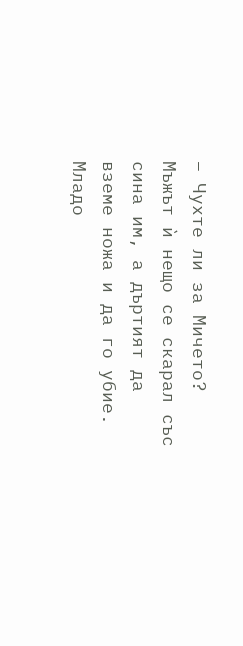– Чухте ли за Мичето? Мъжът ѝ нещо се скарал със сина им, а дъртият да вземе ножа и да го убие. Младо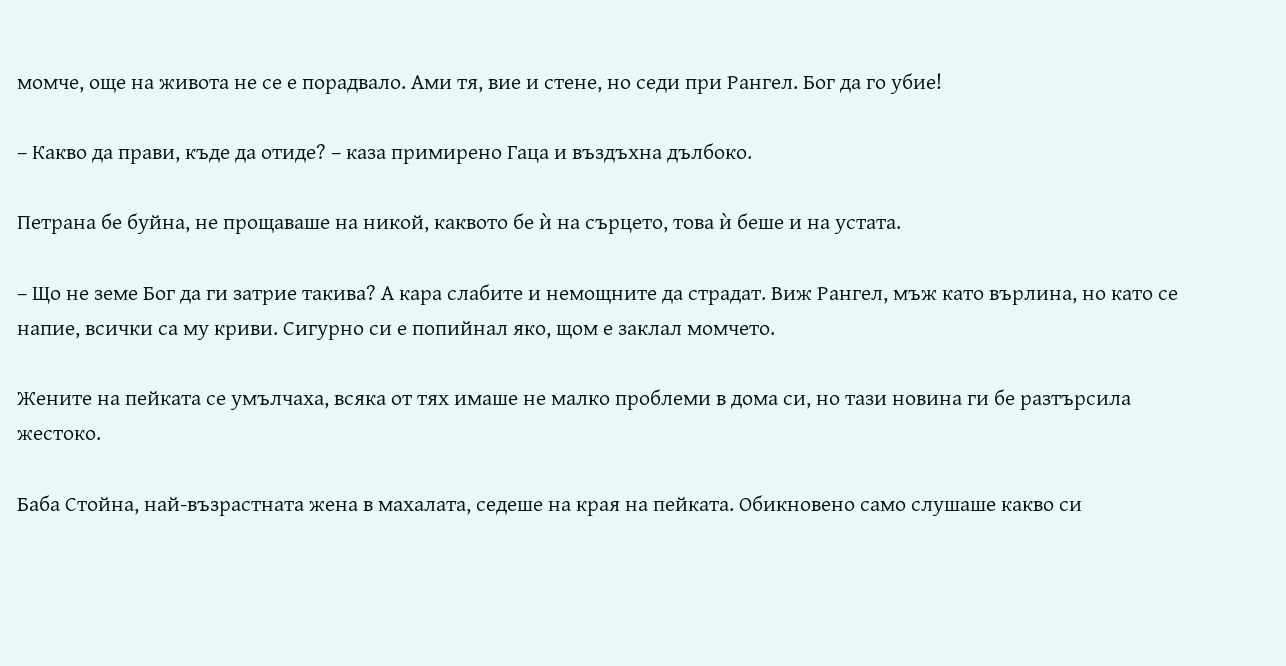момче, още на живота не се е порадвало. Ами тя, вие и стене, но седи при Рангел. Бог да го убие!

– Какво да прави, къде да отиде? – каза примирено Гаца и въздъхна дълбоко.

Петрана бе буйна, не прощаваше на никой, каквото бе ѝ на сърцето, това ѝ беше и на устата.

– Що не земе Бог да ги затрие такива? А кара слабите и немощните да страдат. Виж Рангел, мъж като върлина, но като се напие, всички са му криви. Сигурно си е попийнал яко, щом е заклал момчето.

Жените на пейката се умълчаха, всяка от тях имаше не малко проблеми в дома си, но тази новина ги бе разтърсила жестоко.

Баба Стойна, най-възрастната жена в махалата, седеше на края на пейката. Обикновено само слушаше какво си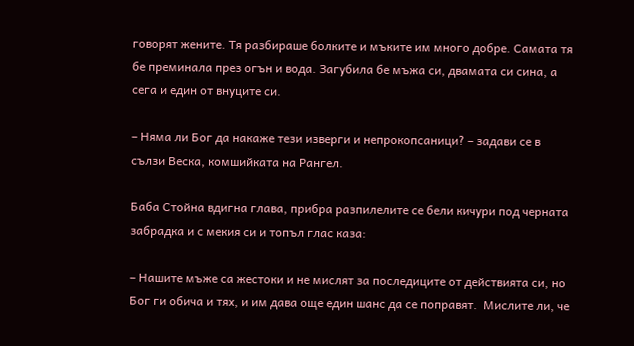говорят жените. Тя разбираше болките и мъките им много добре. Самата тя бе преминала през огън и вода. Загубила бе мъжа си, двамата си сина, а сега и един от внуците си.

– Няма ли Бог да накаже тези изверги и непрокопсаници? – задави се в сълзи Веска, комшийката на Рангел.

Баба Стойна вдигна глава, прибра разпилелите се бели кичури под черната забрадка и с мекия си и топъл глас каза:

– Нашите мъже са жестоки и не мислят за последиците от действията си, но Бог ги обича и тях, и им дава още един шанс да се поправят.  Мислите ли, че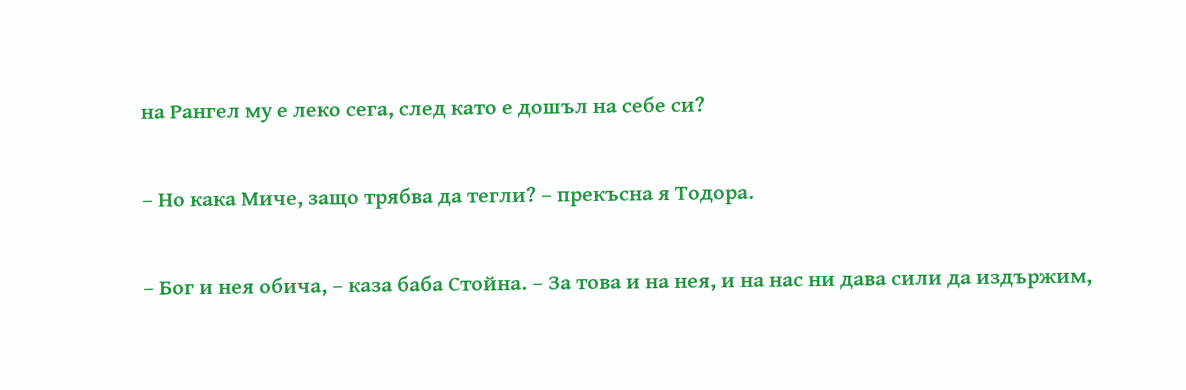на Рангел му е леко сега, след като е дошъл на себе си?

– Но кака Миче, защо трябва да тегли? – прекъсна я Тодора.

– Бог и нея обича, – каза баба Стойна. – За това и на нея, и на нас ни дава сили да издържим,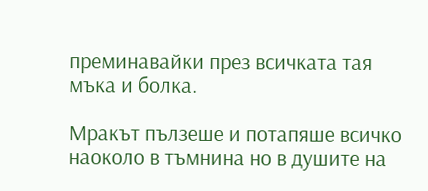преминавайки през всичката тая мъка и болка.

Мракът пълзеше и потапяше всичко наоколо в тъмнина но в душите на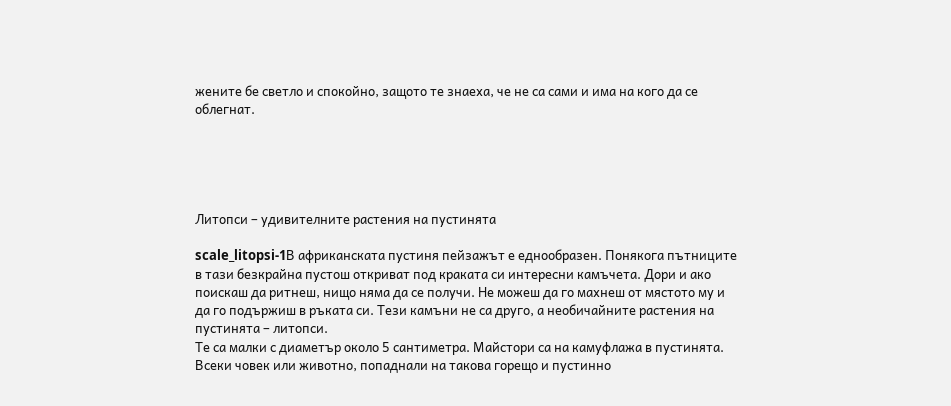жените бе светло и спокойно, защото те знаеха, че не са сами и има на кого да се облегнат.





Литопси – удивителните растения на пустинята

scale_litopsi-1В африканската пустиня пейзажът е еднообразен. Понякога пътниците в тази безкрайна пустош откриват под краката си интересни камъчета. Дори и ако поискаш да ритнеш, нищо няма да се получи. Не можеш да го махнеш от мястото му и да го подържиш в ръката си. Тези камъни не са друго, а необичайните растения на пустинята – литопси.
Те са малки с диаметър около 5 сантиметра. Майстори са на камуфлажа в пустинята.
Всеки човек или животно, попаднали на такова горещо и пустинно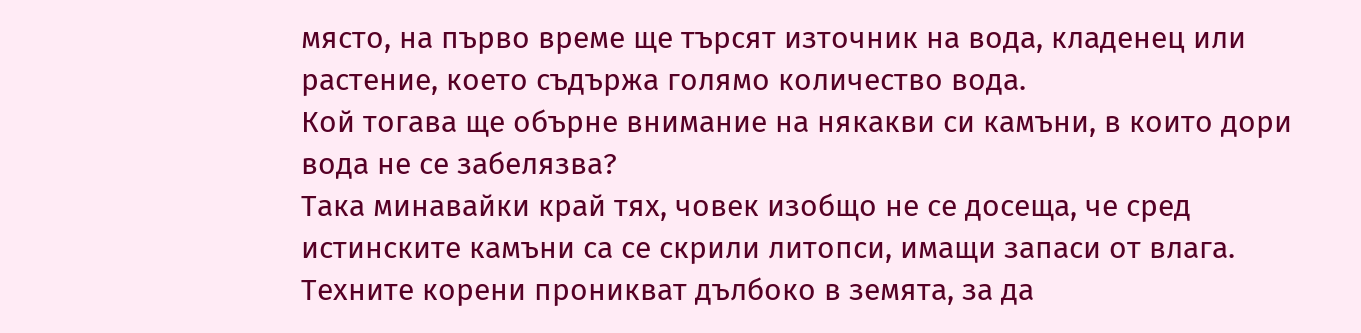място, на първо време ще търсят източник на вода, кладенец или растение, което съдържа голямо количество вода.
Кой тогава ще обърне внимание на някакви си камъни, в които дори вода не се забелязва?
Така минавайки край тях, човек изобщо не се досеща, че сред истинските камъни са се скрили литопси, имащи запаси от влага.
Техните корени проникват дълбоко в земята, за да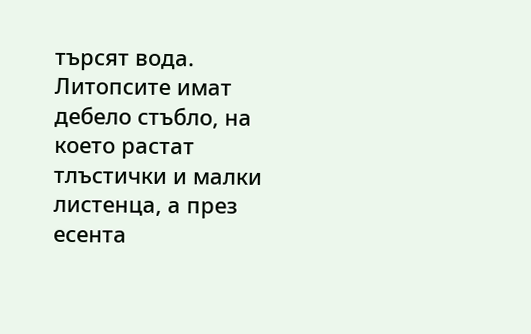търсят вода.
Литопсите имат дебело стъбло, на което растат тлъстички и малки листенца, а през есента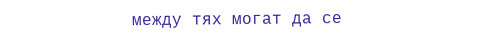между тях могат да се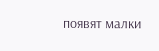появят малки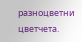разноцветни цветчета.